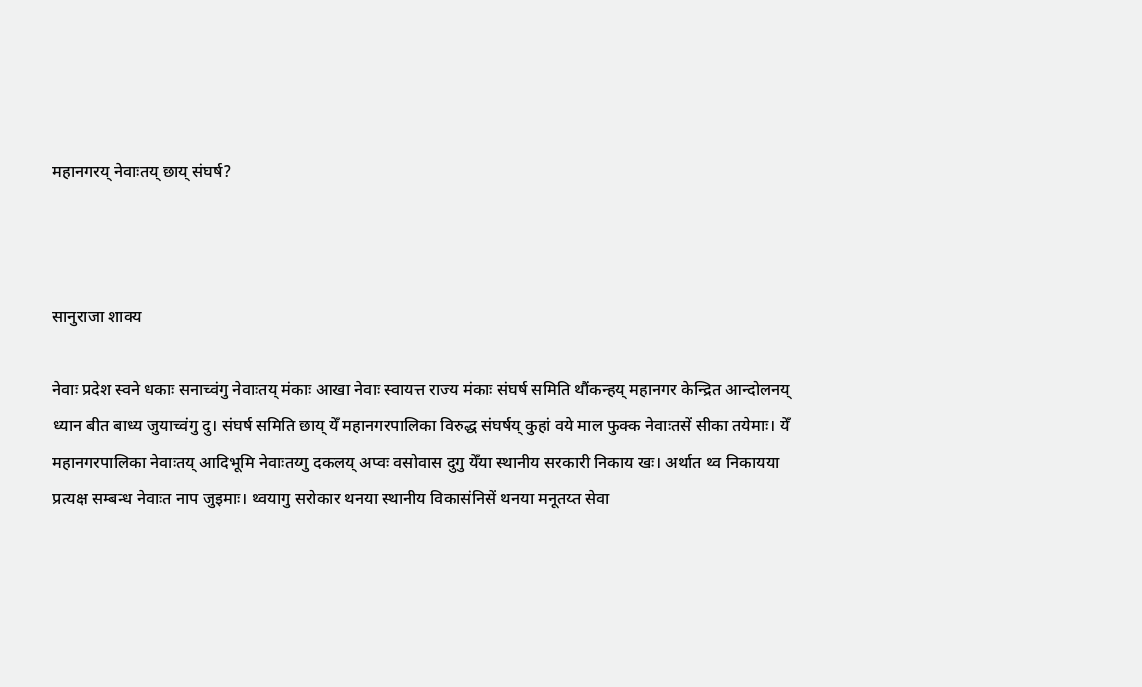महानगरय् नेवाःतय् छाय् संघर्ष?



सानुराजा शाक्य

नेवाः प्रदेश स्वने धकाः सनाच्वंगु नेवाःतय् मंकाः आखा नेवाः स्वायत्त राज्य मंकाः संघर्ष समिति थौंकन्हय् महानगर केन्द्रित आन्दोलनय् ध्यान बीत बाध्य जुयाच्वंगु दु। संघर्ष समिति छाय् येँ महानगरपालिका विरुद्ध संघर्षय् कुहां वये माल फुक्क नेवाःतसें सीका तयेमाः। येँ महानगरपालिका नेवाःतय् आदिभूमि नेवाःतय्गु दकलय् अप्वः वसोवास दुगु येँया स्थानीय सरकारी निकाय खः। अर्थात थ्व निकायया प्रत्यक्ष सम्बन्ध नेवाःत नाप जुइमाः। थ्वयागु सरोकार थनया स्थानीय विकासंनिसें थनया मनूतय्त सेवा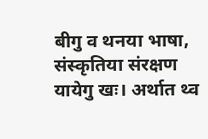बीगु व थनया भाषा, संस्कृतिया संरक्षण यायेगु खः। अर्थात थ्व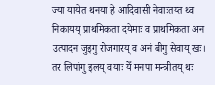ज्या यायेत थनया हे आदिवासी नेवाःतय्त थ्व निकायय् प्राथमिकता दयेमाः व प्राथमिकता अन उत्पादन जुइगु रोजगारय् व अनं बीगु सेवाय् खः। तर लिपांगु इलय् वयाः येँ मनपा मन्त्रीतय् थः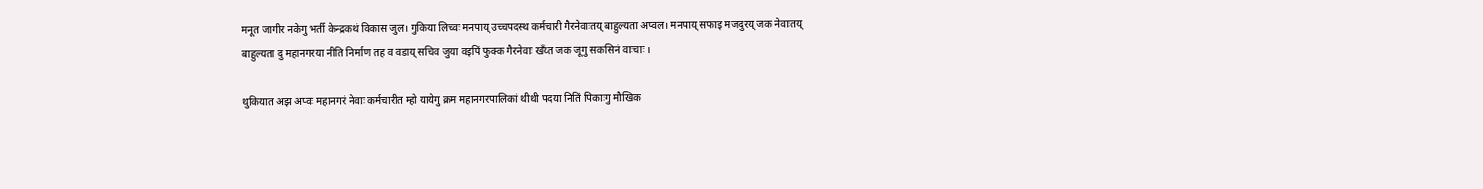मनूत जागीर नकेगु भर्ती केन्द्रकथं विकास जुल। गुकिया लिच्वः मनपाय् उच्चपदस्थ कर्मचारी गैरनेवाःतय् बाहुल्यता अप्वल। मनपाय् सफाइ मजदुरय् जक नेवाःतय् बाहुल्यता दु महानगरया नीति निर्माण तह व वडाय् सचिव जुया वइपिं फुक्क गैरनेवाः खँय्त जक जूगु सकसिनं वाःचाः ।

थुकियात अझ अप्वः महानगरं नेवाः कर्मचारीत म्हो यायेगु क्रम महानगरपालिकां थीथी पदया नितिं पिकाःगु मौखिक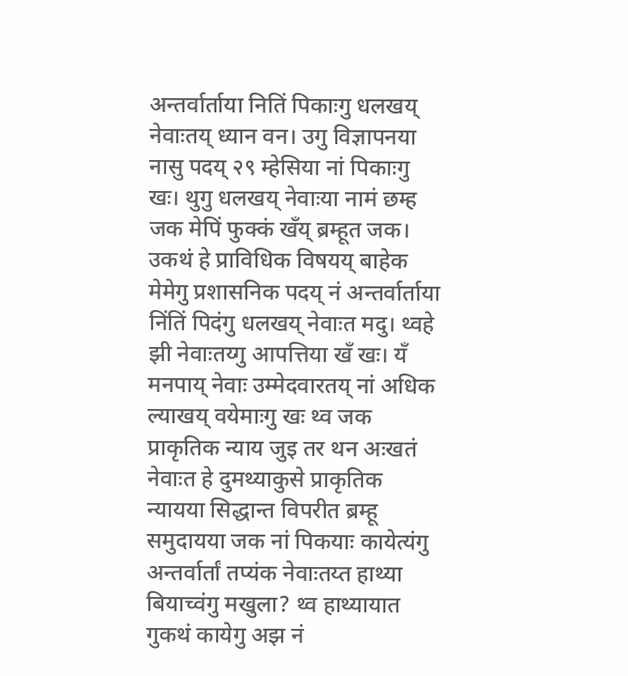अन्तर्वार्ताया नितिं पिकाःगु धलखय् नेवाःतय् ध्यान वन। उगु विज्ञापनया नासु पदय् २९ म्हेसिया नां पिकाःगु खः। थुगु धलखय् नेवाःया नामं छम्ह जक मेपिं फुक्कं खँय् ब्रम्हूत जक। उकथं हे प्राविधिक विषयय् बाहेक मेमेगु प्रशासनिक पदय् नं अन्तर्वार्ताया निंतिं पिदंगु धलखय् नेवाःत मदु। थ्वहे झी नेवाःतय्गु आपत्तिया खँ खः। यँ मनपाय् नेवाः उम्मेदवारतय् नां अधिक ल्याखय् वयेमाःगु खः थ्व जक प्राकृतिक न्याय जुइ तर थन अःखतं नेवाःत हे दुमथ्याकुसे प्राकृतिक न्यायया सिद्धान्त विपरीत ब्रम्हू समुदायया जक नां पिकयाः कायेत्यंगु अन्तर्वार्तां तप्यंक नेवाःतय्त हाथ्या बियाच्वंगु मखुला? थ्व हाथ्यायात गुकथं कायेगु अझ नं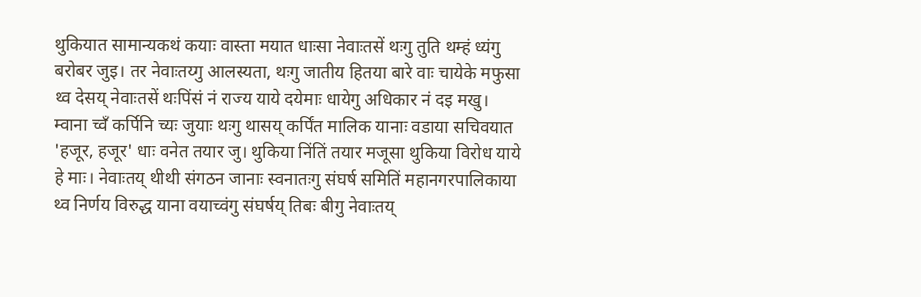थुकियात सामान्यकथं कयाः वास्ता मयात धाःसा नेवाःतसें थःगु तुति थम्हं ध्यंगु बरोबर जुइ। तर नेवाःतय्गु आलस्यता, थःगु जातीय हितया बारे वाः चायेके मफुसा थ्व देसय् नेवाःतसें थःपिंसं नं राज्य याये दयेमाः धायेगु अधिकार नं दइ मखु। म्वाना च्वँ कर्पिनि च्यः जुयाः थःगु थासय् कर्पिंत मालिक यानाः वडाया सचिवयात 'हजूर, हजूर' धाः वनेत तयार जु। थुकिया निंतिं तयार मजूसा थुकिया विरोध याये हे माः। नेवाःतय् थीथी संगठन जानाः स्वनातःगु संघर्ष समितिं महानगरपालिकाया थ्व निर्णय विरुद्ध याना वयाच्वंगु संघर्षय् तिबः बीगु नेवाःतय्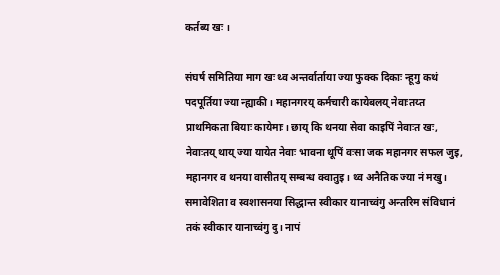कर्तब्य खः ।

संघर्ष समितिया माग खः थ्व अन्तर्वार्ताया ज्या फुक्क दिकाः न्हूगु कथं पदपूर्तिया ज्या न्ह्याकी। महानगरय् कर्मचारी कायेबलय् नेवाःतय्त प्राथमिकता बियाः कायेमाः। छाय् कि थनया सेवा काइपिं नेवाःत खः, नेवाःतय् थाय् ज्या यायेत नेवाः भावना थूपिं वःसा जक महानगर सफल जुइ, महानगर व थनया वासीतय् सम्बन्ध क्वातुइ। थ्व अनैतिक ज्या नं मखु। समावेशिता व स्वशासनया सिद्धान्त स्वीकार यानाच्वंगु अन्तरिम संविधानं तकं स्वीकार यानाच्वंगु दु। नापं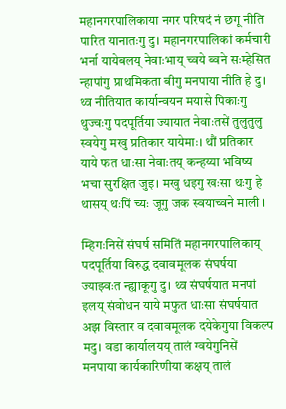महानगरपालिकाया नगर परिषदं नं छगू नीति पारित यानातःगु दु। महानगरपालिकां कर्मचारी भर्ना यायेबलय् नेवाःभाय् च्वये ब्वने सःम्हेसित न्हापांगु प्राथमिकता बीगु मनपाया नीति हे दु। थ्व नीतियात कार्यान्वयन मयासे पिकाःगु थुज्वःगु पदपूर्तिया ज्यायात नेवाःतसें तुलुतुलु स्वयेगु मखु प्रतिकार यायेमाः। थौं प्रतिकार याये फत धाःसा नेवाःतय् कन्हय्या भविष्य भचा सुरक्षित जुइ। मखु धइगु खःसा थःगु हे थासय् थःपिं च्यः जूगु जक स्वयाच्वने माली ।

म्हिगःनिसें संघर्ष समितिं महानगरपालिकाय् पदपूर्तिया विरुद्ध दवावमूलक संघर्षया ज्याझ्वःत न्ह्याकूगु दु। थ्व संघर्षयात मनपां इलय् संवोधन याये मफुत धाःसा संघर्षयात अझ विस्तार व दवावमूलक दयेकेगुया विकल्प मदु। वडा कार्यालयय् तालं ग्वयेगुनिसें मनपाया कार्यकारिणीया कक्षय् तालं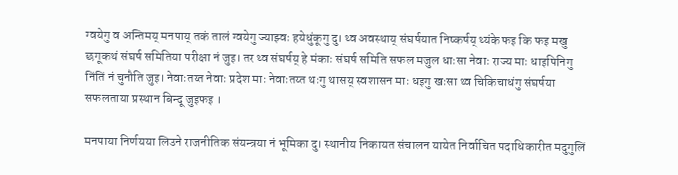ग्वयेगु व अन्तिमय् मनपाय् तकं तालं ग्वयेगु ज्याझ्वः हयेधुंकूगु दु। थ्व अवस्थाय् संघर्षयात निष्कर्षय् थ्यंके फइ कि फइ मखु छगूकथं संघर्ष समितिया परीक्षा नं जुइ। तर थ्व संघर्षय् हे मंकाः संघर्ष समिति सफल मजुल धाःसा नेवाः राज्य माः धाइपिनिगु निंतिं नं चुनौति जुइ। नेवाःतय्त नेवाः प्रदेश माः नेवाःतय्त थःगु थासय् स्वशासन माः धइगु खःसा थ्व चिकिचाधंगु संघर्षया सफलताया प्रस्थान बिन्दू जुइफइ ।

मनपाया निर्णयया लिउने राजनीतिक संयन्त्रया नं भूमिका दु। स्थानीय निकायत संचालन यायेत निर्वाचित पदाधिकारीत मदुगुलिं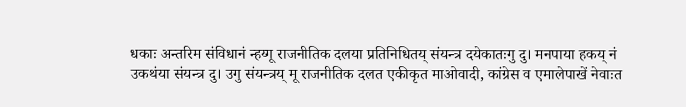धकाः अन्तरिम संविधानं न्हय्गू राजनीतिक दलया प्रतिनिधितय् संयन्त्र दयेकातःगु दु। मनपाया हकय् नं उकथंया संयन्त्र दु। उगु संयन्त्रय् मू राजनीतिक दलत एकीकृत माओवादी, कांग्रेस व एमालेपाखें नेवाःत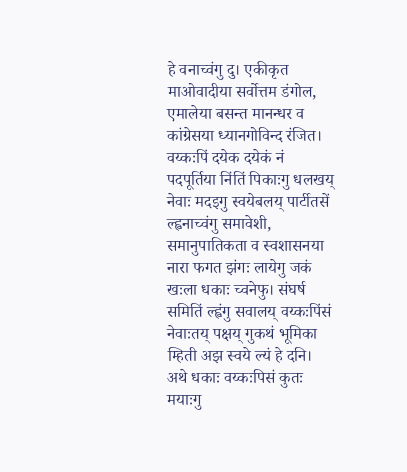हे वनाच्वंगु दु। एकीकृत माओवादीया सर्वोत्तम डंगोल, एमालेया बसन्त मानन्धर व कांग्रेसया ध्यानगोविन्द रंजित। वय्कःपिं दयेक दयेकं नं पदपूर्तिया निंतिं पिकाःगु धलखय् नेवाः मदइगु स्वयेबलय् पार्टीतसें ल्ह्वनाच्वंगु समावेशी, समानुपातिकता व स्वशासनया नारा फगत झंगः लायेगु जकं खःला धकाः च्वनेफु। संघर्ष समितिं ल्ह्वंगु सवालय् वय्कःपिंसं नेवाःतय् पक्षय् गुकथं भूमिका म्हिती अझ स्वये ल्यं हे दनि। अथे धकाः वय्कःपिसं कुतः मयाःगु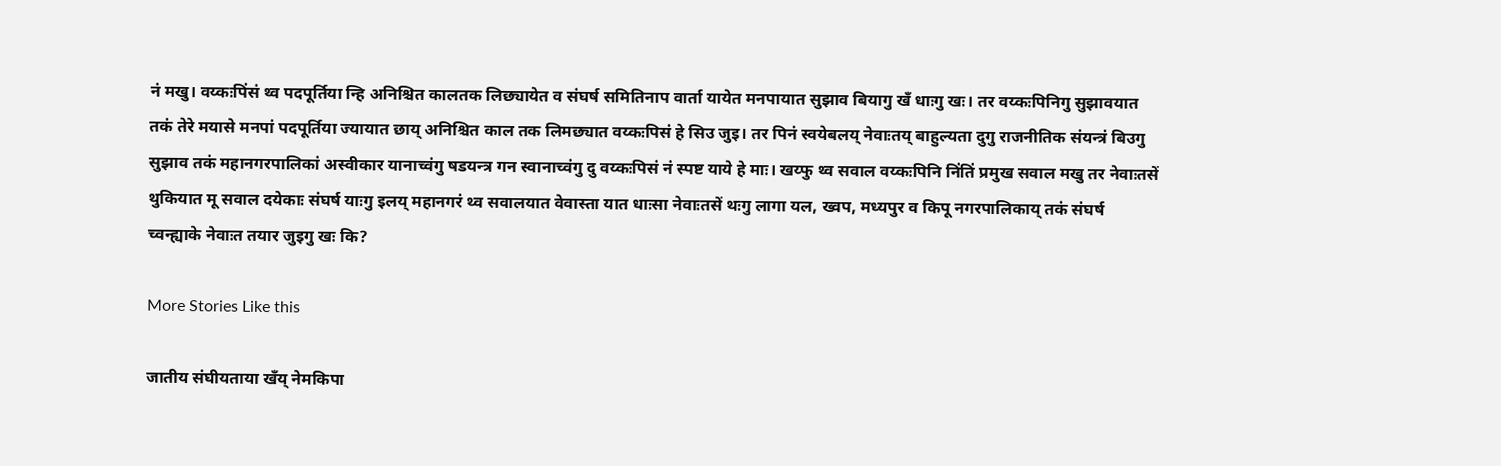नं मखु। वय्कःपिंसं थ्व पदपूर्तिया न्हि अनिश्चित कालतक लिछ्यायेत व संघर्ष समितिनाप वार्ता यायेत मनपायात सुझाव बियागु खँ धाःगु खः। तर वय्कःपिनिगु सुझावयात तकं तेरे मयासे मनपां पदपूर्तिया ज्यायात छाय् अनिश्चित काल तक लिमछ्यात वय्कःपिसं हे सिउ जुइ। तर पिनं स्वयेबलय् नेवाःतय् बाहुल्यता दुगु राजनीतिक संयन्त्रं बिउगु सुझाव तकं महानगरपालिकां अस्वीकार यानाच्वंगु षडयन्त्र गन स्वानाच्वंगु दु वय्कःपिसं नं स्पष्ट याये हे माः। खय्फु थ्व सवाल वय्कःपिनि निंतिं प्रमुख सवाल मखु तर नेवाःतसें थुकियात मू सवाल दयेकाः संघर्ष याःगु इलय् महानगरं थ्व सवालयात वेवास्ता यात धाःसा नेवाःतसें थःगु लागा यल, ख्वप, मध्यपुर व किपू नगरपालिकाय् तकं संघर्ष च्वन्ह्याके नेवाःत तयार जुइगु खः कि?

More Stories Like this

जातीय संघीयताया खँय् नेमकिपा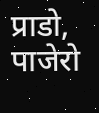प्राडो, पाजेरो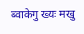ब्वाकेगु ख्यः मखु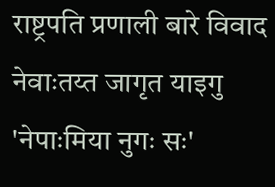राष्ट्रपति प्रणाली बारे विवाद
नेवाःतय्त जागृत याइगु 'नेपाःमिया नुगः सः'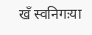खँ स्वनिगःया